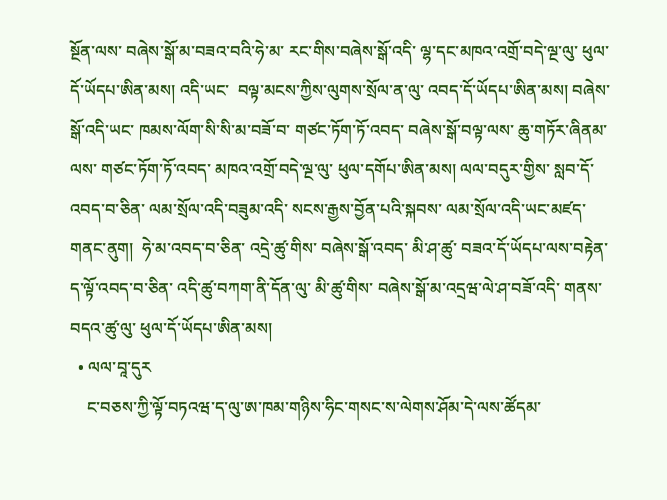སྔོན་ལས་ བཞེས་སྒོ་མ་བཟའ་བའི་ཧེ་མ་ རང་གིས་བཞེས་སྒོ་འདི་ ལྷ་དང་མཁའ་འགྲོ་བདེ་ལྔ་ལུ་ ཕུལ་དོ་ཡོདཔ་ཨིན་མས། འདི་ཡང་  བལྟ་མངས་ཀྱིས་ལུགས་སྲོལ་ན་ལུ་ འབད་དོ་ཡོདཔ་ཨིན་མས། བཞེས་སྒོ་འདི་ཡང་ ཁམས་ལོག་སི་སི་མ་བཟོ་བ་ གཙང་ཏོག་ཏོ་འབད་ བཞེས་སྒོ་བལྟ་ལས་ ཆུ་གཏོར་ཞིནམ་ལས་ གཙང་ཏོག་ཏོ་འབད་ མཁའ་འགྲོ་བདེ་ལྔ་ལུ་ ཕུལ་དགོཔ་ཨིན་མས། ལལ་བདུར་གྱིས་ སླབ་དོ་འབད་བ་ཅིན་ ལམ་སྲོལ་འདི་བཟུམ་འདི་ སངས་རྒྱས་བྱོན་པའི་སྐབས་ ལམ་སྲོལ་འདི་ཡང་མཛད་གནང་ནུག།  ཧེ་མ་འབད་བ་ཅིན་ འདྲེ་ཚུ་གིས་ བཞེས་སྒོ་འབད་ མི་ཤ་ཚུ་ བཟའ་དོ་ཡོདཔ་ལས་བརྟེན་ ད་ལྟོ་འབད་བ་ཅིན་ འདི་ཚུ་བཀག་ནི་དོན་ལུ་ མི་ཚུ་གིས་ བཞེས་སྒོ་མ་འདྲཝ་ལེ་ཤ་བཟོ་འདི་ གནས་བདའ་ཚུ་ལུ་ ཕུལ་དོ་ཡོདཔ་ཨིན་མས།
  • ལལ་བཱ་དུར
    ང་བཅས་ཀྱི་ལྟོ་བཏའཝ་ད་ལུ་ཨ་ཁམ་གཉིས་ཧིང་གསང་ས་ལེགས་ཤོམ་དེ་ལས་ཚོདམ་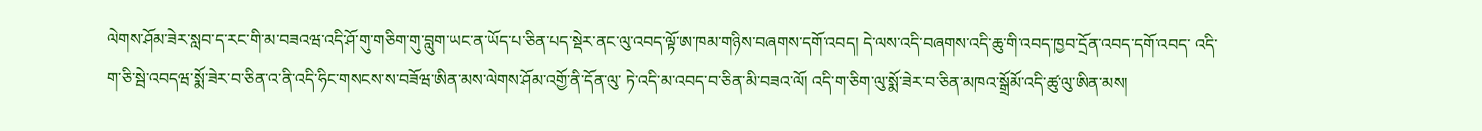ལེགས་ཤོམ་ཟེར་སླབ་ད་རང་གི་མ་བཟའཝ་འདི་ཤོ་གུ་གཅིག་གུ་བླུག་ཡང་ན་ཡོད་པ་ཅིན་པད་སྡེར་ནང་ལུ་འབད་ལྟོ་ཨ་ཁམ་གཉིས་བཞགས་དགོ་འབད། དེ་ལས་འདི་བཞགས་འདི་ཆུ་གི་འབད་ཁྱབ་དྲོན་འབད་དགོ་འབད་ འདི་ག་ཅི་སྦེ་འབདཝ་སྨོ་ཟེར་བ་ཅིན་འ་ནི་འདི་ཧིང་གསངས་ས་བཟོཝ་ཨིན་མས་ལེགས་ཤོམ་འགྱོ་ནི་དོན་ལུ་ ཏེ་འདི་མ་འབད་བ་ཅིན་མི་བཟའ་ལོ། འདི་ག་ཅིག་ལུ་སྨོ་ཟེར་བ་ཅིན་མཁའ་སྒྲོམོ་འདི་ཚུ་ལུ་ཨིན་མས།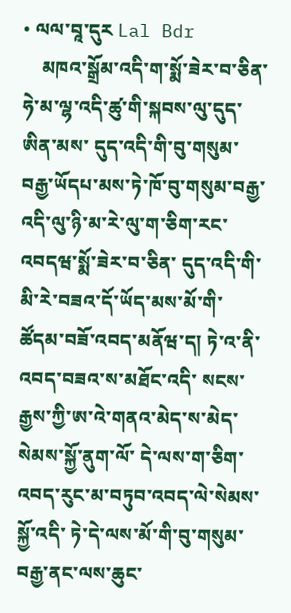• ལལ་བཱ་དུར Lal Bdr
    མཁའ་སྒྲོམ་འདི་ག་སྨོ་ཟེར་བ་ཅིན་ཧེ་མ་ལྷ་འདི་ཚུ་གི་སྐབས་ལུ་དུད་ཨིན་མས་ དུད་འདི་གི་བུ་གསུམ་བརྒྱ་ཡོདཔ་མས་ཏེ་ཁོ་བུ་གསུམ་བརྒྱ་འདི་ལུ་ཉི་མ་རེ་ལུ་ག་ཅིག་རང་འབདཝ་སྨོ་ཟེར་བ་ཅིན་ དུད་འདི་གི་མི་རེ་བཟའ་དོ་ཡོད་མས་མོ་གི་ཚོདམ་བཟོ་འབད་མནོཝ་ད། ཏེ་འ་ནི་འབད་བཟའ་ས་མཐོང་འདི་ སངས་རྒྱས་ཀྱི་ཨ་འེ་གནའ་མེད་ས་མེད་སེམས་སྐྱོ་ནུག་ལོ་ དེ་ལས་ག་ཅིག་འབད་རུང་མ་བཏུབ་འབད་ལེ་སེམས་སྐྱོ་འདི་ ཏེ་དེ་ལས་མོ་གི་བུ་གསུམ་བརྒྱ་ནང་ལས་ཆུང་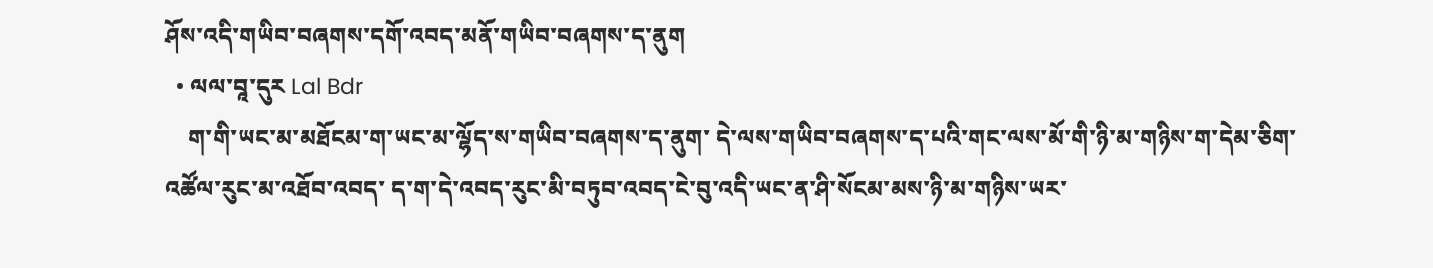ཤོས་འདི་གཡིབ་བཞགས་དགོ་འབད་མནོ་གཡིབ་བཞགས་ད་ནུག
  • ལལ་བཱ་དུར Lal Bdr
    ག་གི་ཡང་མ་མཐོངམ་ག་ཡང་མ་ལྷོད་ས་གཡིབ་བཞགས་ད་ནུག་ དེ་ལས་གཡིབ་བཞགས་ད་པའི་གང་ལས་མོ་གི་ཉི་མ་གཉིས་ག་དེམ་ཅིག་འཚོལ་རུང་མ་འཐོབ་འབད་ ད་ག་དེ་འབད་རུང་མི་བཏུབ་འབད་ངེ་བུ་འདི་ཡང་ན་ཤི་སོངམ་མས་ཉི་མ་གཉིས་ཡར་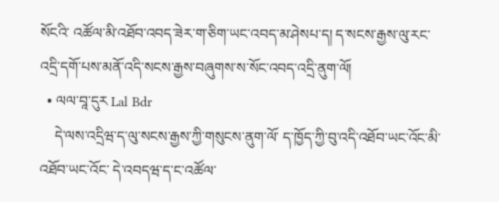སོངའི་ འཚོལ་མི་འཐོབ་འབད་ཟེར་ག་ཅིག་ཡང་འབད་མ་ཤེསཔ་ད། ད་སངས་རྒྱས་ལུ་རང་འདྲི་དགོ་པས་མནོ་འདི་སངས་རྒྱས་བཞུགས་ས་སོང་འབད་འདྲི་ནུག་ལོ།
  • ལལ་བཱ་དུར Lal Bdr
    དེ་ལས་འདྲིཝ་ད་ལུ་སངས་རྒྱས་ཀྱི་གསུངས་ནུག་ལོ་ ད་ཁྱོད་ཀྱི་བུ་འདི་འཐོབ་ཡང་འོང་མི་འཐོབ་ཡང་འོང་ དེ་འབདཝ་ད་ང་འཚོལ་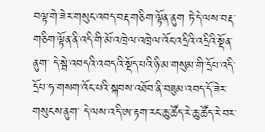བལྟ་གེ་ཟེར་གསུང་འབད་བརྡ་གཅིག་ལྟོན་ནུག ཏེ་དེ་ལས་བརྡ་གཅིག་ལྟོན་ནི་འདི་གི་མོ་འཁྲེལ་འཁྲེལ་འོང་འདྲིའི་འདྲིའི་སྡོན་ནུག་ དེ་སྦེ་འབདའི་འབདའི་སྡོད་པའི་ཉི་མ་གསུམ་གི་དྲོཔ་འདི་ དྲོཔ་ཧ་གསག་འོང་པའི་སྐབས་འཐོབ་ནི་བཟུམ་འབད་དོ་ཟེར་གསུངས་ནུག་ དེ་ལས་འདི་ཨ་རྟག་རང་ཆུ་ཚོད་རེ་ཆུ་ཚོད་རེ་བར་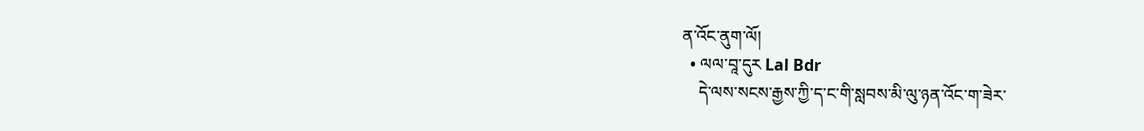ན་འོང་ནུག་ལོ།
  • ལལ་བཱ་དུར Lal Bdr
    དེ་ལས་སངས་རྒྱས་ཀྱི་ད་ང་གི་སླབས་མི་ལུ་ཉན་འོང་ག་ཟེར་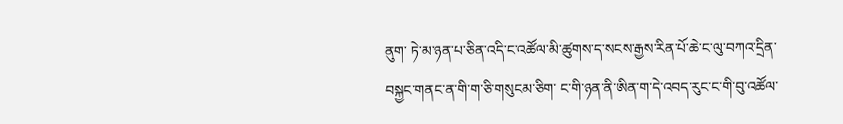ནུག་ ཏེ་མ་ཉན་པ་ཅིན་འདི་ང་འཚོལ་མི་ཚུགས་ད་སངས་རྒྱས་རིན་པོ་ཆེ་ང་ལུ་བཀའ་དྲིན་བསྐྱང་གནང་ན་གི་ག་ཅི་གསུངམ་ཅིག་ ང་གི་ཉན་ནི་ཨིན་ག་དེ་འབད་རུང་ང་གི་བུ་འཚོལ་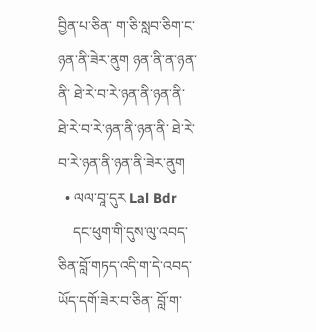བྱིན་པ་ཅིན་ ག་ཅི་སླབ་ཅིག་ང་ཉན་ནི་ཟེར་ནུག ཉན་ནི་ན་ཉན་ནི་ ཐེ་རེ་བ་རེ་ཉན་ནི་ཉན་ནི་ ཐེ་རེ་བ་རེ་ཉན་ནི་ཉན་ནི་ ཐེ་རེ་བ་རེ་ཉན་ནི་ཉན་ནི་ཟེར་ནུག
  • ལལ་བཱ་དུར Lal Bdr
    དང་ཕུག་གི་དུས་ལུ་འབད་ཅིན་བློ་གཏད་འདི་ག་དེ་འབད་ཡོད་དགོ་ཟེར་བ་ཅིན་ བློ་ག་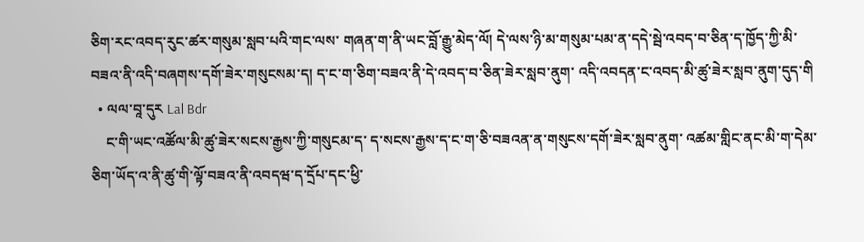ཅིག་རང་འབད་རུང་ཚར་གསུམ་སླབ་པའི་གང་ལས་ གཞན་ག་ནི་ཡང་བློ་རྒྱུ་མེད་ལོ། དེ་ལས་ཉི་མ་གསུམ་པམ་ན་དདེ་སྦེ་འབད་བ་ཅིན་ད་ཁྱོད་ཀྱི་མི་བཟའ་ནི་འདི་བཞགས་དགོ་ཟེར་གསུངསམ་ད། ད་ང་ག་ཅིག་བཟའ་ནི་དེ་འབད་བ་ཅིན་ཟེར་སླབ་ནུག་ འདི་འབདན་ང་འབད་མི་ཚུ་ཟེར་སླབ་ནུག་དུད་གི
  • ལལ་བཱ་དུར Lal Bdr
    ང་གི་ཡང་འཚོལ་མི་ཚུ་ཟེར་སངས་རྒྱས་ཀྱི་གསུངམ་ད་ ད་སངས་རྒྱས་ད་ང་ག་ཅི་བཟའན་ན་གསུངས་དགོ་ཟེར་སླབ་ནུག་ འཚམ་གླིང་ནང་མི་ག་དེམ་ཅིག་ཡོད་འ་ནི་ཚུ་གི་ལྟོ་བཟའ་ནི་འབདཝ་ད་དྲོཔ་དང་ཕྱི་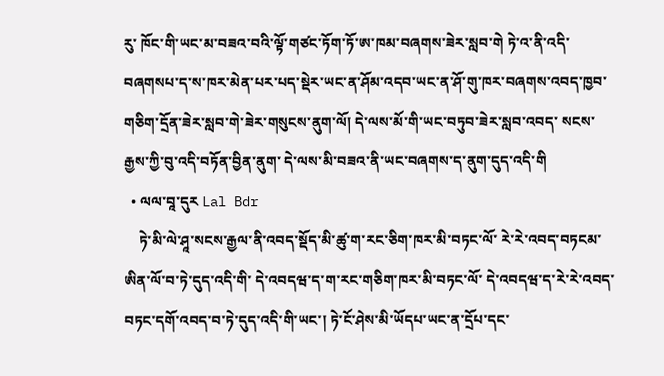རུ་ ཁོང་གི་ཡང་མ་བཟའ་བའི་ལྟོ་གཙང་ཏོག་ཏོ་ཨ་ཁམ་བཞགས་ཟེར་སླབ་གེ ཏེ་འ་ནི་འདི་བཞགསཔ་ད་ས་ཁར་མེན་པར་པད་སྡེར་ཡང་ན་ཤོམ་འདབ་ཡང་ན་ཤོ་གུ་ཁར་བཞགས་འབད་ཁྱབ་གཅིག་དྲོན་ཟེར་སླབ་གེ་ཟེར་གསུངས་ནུག་ལོ། དེ་ལས་མོ་གི་ཡང་བཏུབ་ཟེར་སླབ་འབད་ སངས་རྒྱས་ཀྱི་བུ་འདི་བཏོན་བྱིན་ནུག་ དེ་ལས་མི་བཟའ་ནི་ཡང་བཞགས་ད་ནུག་དུད་འདི་གི
  • ལལ་བཱ་དུར Lal Bdr
    ཏེ་མི་ལེ་ཤཱ་སངས་རྒྱལ་ནི་འབད་སྡོད་མི་ཚུ་ག་རང་ཅིག་ཁར་མི་བཏང་ལོ་ རེ་རེ་འབད་བཏངམ་ཨིན་ལོ་བ་ཏེ་དུད་འདི་གི་ དེ་འབདཝ་ད་ག་རང་གཅིག་ཁར་མི་བཏང་ལོ་ དེ་འབདཝ་ད་རེ་རེ་འབད་བཏང་དགོ་འབད་བ་ཏེ་དུད་འདི་གི་ཡང་། ཏེ་ངོ་ཤེས་མི་ཡོདཔ་ཡང་ན་དྲོཔ་དང་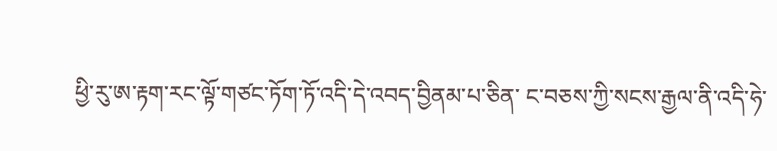ཕྱི་རུ་ཨ་རྟག་རང་ལྟོ་གཙང་ཏོག་ཏོ་འདི་དེ་འབད་བྱིནམ་པ་ཅིན་ ང་བཅས་ཀྱི་སངས་རྒྱལ་ནི་འདི་ཧེ་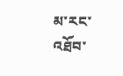མ་རང་འཐོབ་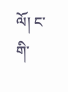ལོ། ང་གི་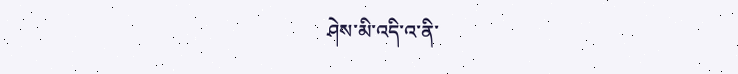ཤེས་མི་འདི་འ་ནི་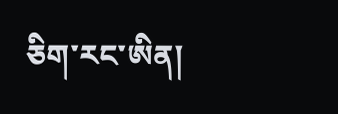ཅིག་རང་ཨིན།